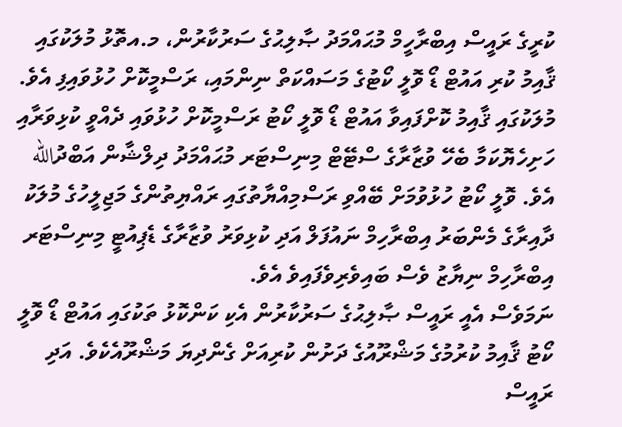ކުރީގެ ރައީސް އިބްރާހީމް މުޙައްމަދު ޞާލިޙުގެ ސަރުކާރުން، މ.އތޮޅު މުލަކުގައި ޤާއިމު ކުރި އައުޓް ޑޯ ވޮލީ ކޯޓުގެ މަސައްކަތް ނިންމައި، ރަސްމީކޮށް ހުޅުވައިފި އެވެ.
މުލަކުގައި ޤާއިމު ކޮށްފައިވާ އައުޓް ޑޯ ވޮލީ ކޯޓު ރަސްމީކޮށް ހުޅުވައި ދެއްވީ ކުޅިވަރާއި ހަށިހެޔޮކަމާ ބެހޭ ވުޒާރާގެ ސްޓޭޓް މިނިސްޓަރ މުޙައްމަދު ދިލްޝާން އަބްދުالله އެވެ. ވޮލީ ކޯޓު ހުޅުވުމަށް ބޭއްވި ރަސްމިއްޔާތުގައި ރައްޔިތުންގެ މަޖިލީހުގެ މުލަކު ދާއިރާގެ މެންބަރު އިބްރާހިމް ނައުފަލް އަދި ކުޅިވަރު ވުޒާރާގެ ޑެޕިއުޓީ މިނިސްޓަރ އިބްރާހިމް ނިޔާޒު ވެސް ބައިވެރިވެފައިވެ އެވެ.
ނަމަވެސް އެއީ ރައީސް ޞާލިޙުގެ ސަރުކާރުން އެކި ކަންކޮޅު ތަކުގައި އައުޓް ޑޯ ވޮލީ ކޯޓު ޤާއިމު ކުރުމުގެ މަޝްރޫއުގެ ދަށުން ކުރިއަށް ގެންދިޔަ މަޝްރޫއެކެވެ. އަދި ރައީސް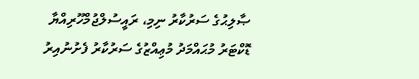ޞާލިޙުގެ ސަރުކާރު ނިމި، ރައީސުލްޖުމްހޫރިއްޔާ ޑޮކްޓަރު މުޙައްމަދު މުޢިއްޒުގެ ސަރުކާރު ފެށުނުއިރު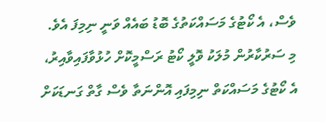ވެސް، އެ ކޯޓުގެ މަސައްކަތުގެ ބޮޑު ބައެއް ވަނީ ނިމިފަ އެވެ.
މި ސަރުކާރުން މުލަކު ވޮލީ ކޯޓު ރަސްމީކޮށް ހުޅުވާފައިވާއިރު، އެ ކޯޓުގެ މަސައްކަތް ނިމިފައި އޮންނަތާ ވެސް ގާތް ގަނޑަކަށް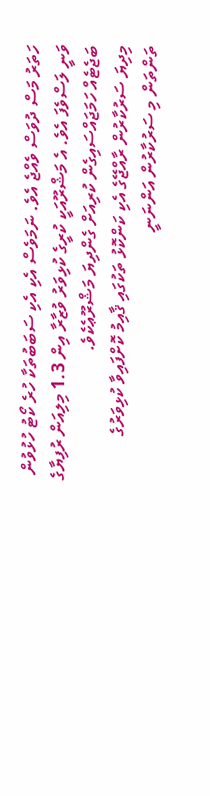ހަތަރު މަސް ދުވަސް ވެއްޖެ އެވެ. ނަމަވެސް އެކި އެކި ސަބަބުތަކާ ހުރެ ކޯޓު ހުޅުވުން ވަނީ ލަސްވެފަ އެވެ. އެ މަޝްރޫއަކީ ކުރީގެ ކުޅިވަރު ވުޒާރާ އިން 1.3 މިލިއަން ރުފިޔާގެ ބަޖެޓެއް ހަމަޖައްސައިގެން ކުރިއަށް ގެންދިޔަ މަޝްރޫޢެކެވެ.
މިދިޔަ ސަރުކާރުން ރާއްޖޭގެ އެކި ކަންކޮޅު ތަކުގައި ޤާއިމު ކޮށްފައިވާ ކުޅިވަރުގެ ތަންތަން މި ސަރުކާރުން އަންނަނީ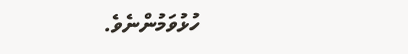ހުޅުވަމުންނެވެ.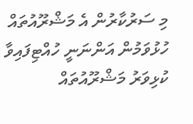މި ސަރުކާރުން އެ މަޝްރޫއުތައް ހުޅުވަމުން އަންނަނީ ހުއްޓިފައިވާ ކުޅިވަރު މަޝްރޫއުތައް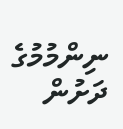ނިންމުމުގެ ދަށުން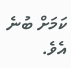ކަމަށް ބުނެ އެވެ.